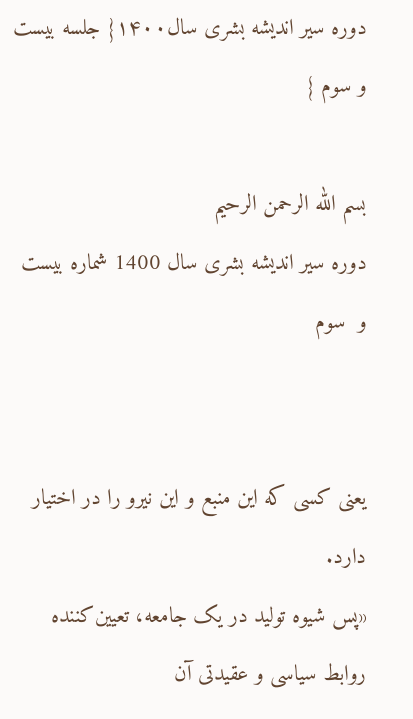دوره سیر اندیشه بشری سال۱۴۰۰{ جلسه بیست و سوم }

بسم الله الرحمن الرحیم
دوره سیر اندیشه بشری سال 1400 شماره بیست و  سوم


یعنی کسی که این منبع و این نیرو را در اختیار دارد.
«پس شیوه تولید در یک جامعه، تعیین‌کننده روابط سیاسی و عقیدتی آن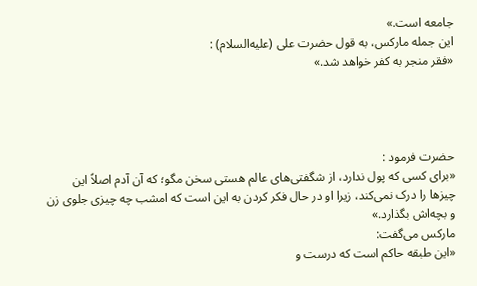جامعه است.»
این جمله مارکس، به قول حضرت علی (علیه‌السلام) :
«فقر منجر به کفر خواهد شد.»




حضرت فرمود :
«برای کسی که پول ندارد، از شگفتی‌های عالم هستی سخن مگو؛ که آن آدم اصلاً این چیزها را درک نمی‌کند، زیرا او در حال فکر کردن به این است که امشب چه چیزی جلوی زن و بچه‌اش بگذارد.»
مارکس می‌گفت:
«این طبقه حاکم است که درست و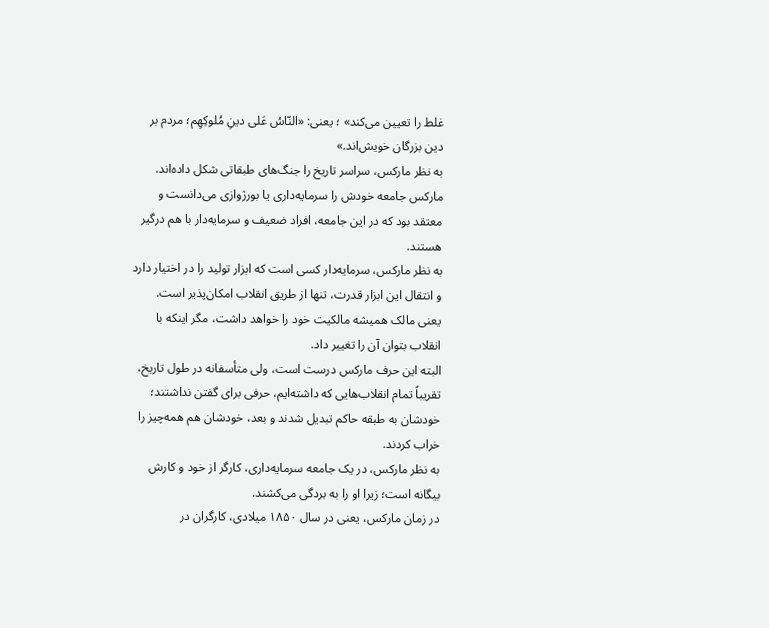غلط را تعیین می‌کند» ؛ یعنی: «النّاسُ عَلی دینِ مُلوکِهِم؛ مردم بر دین بزرگان خویش‌اند.»
به نظر مارکس، سراسر تاریخ را جنگ‌های طبقاتی شکل داده‌اند.
مارکس جامعه خودش را سرمایه‌داری یا بورژوازی می‌دانست و معتقد بود که در این جامعه، افراد ضعیف و سرمایه‌دار با هم درگیر هستند.
به نظر مارکس، سرمایه‌دار کسی است که ابزار تولید را در اختیار دارد و انتقال این ابزار قدرت، تنها از طریق انقلاب امکان‌پذیر است.
یعنی مالک همیشه مالکیت خود را خواهد داشت، مگر اینکه با انقلاب بتوان آن را تغییر داد.
البته این حرف مارکس درست است، ولی متأسفانه در طول تاریخ، تقریباً تمام انقلاب‌هایی که داشته‌ایم، حرفی برای گفتن نداشتند؛ خودشان به طبقه حاکم تبدیل شدند و بعد، خودشان هم همه‌چیز را خراب کردند.
به نظر مارکس، در یک جامعه سرمایه‌داری، کارگر از خود و کارش بیگانه است؛ زیرا او را به بردگی می‌کشند.
در زمان مارکس، یعنی در سال ۱۸۵۰ میلادی، کارگران در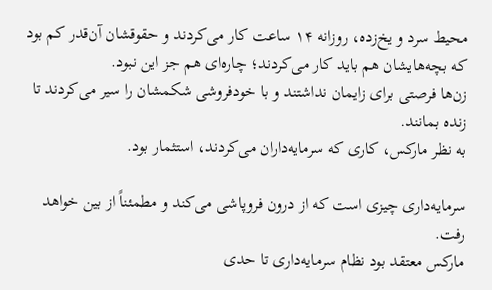محیط سرد و یخ‌زده، روزانه ۱۴ ساعت کار می‌کردند و حقوقشان آن‌قدر کم بود که بچه‌هایشان هم باید کار می‌کردند؛ چاره‌ای هم جز این نبود.
زن‌ها فرصتی برای زایمان نداشتند و با خودفروشی شکمشان را سیر می‌کردند تا زنده بمانند.
به نظر مارکس، کاری که سرمایه‌داران می‌کردند، استثمار بود.

سرمایه‌داری چیزی است که از درون فروپاشی می‌کند و مطمئناً از بین خواهد رفت.
مارکس معتقد بود نظام سرمایه‌داری تا حدی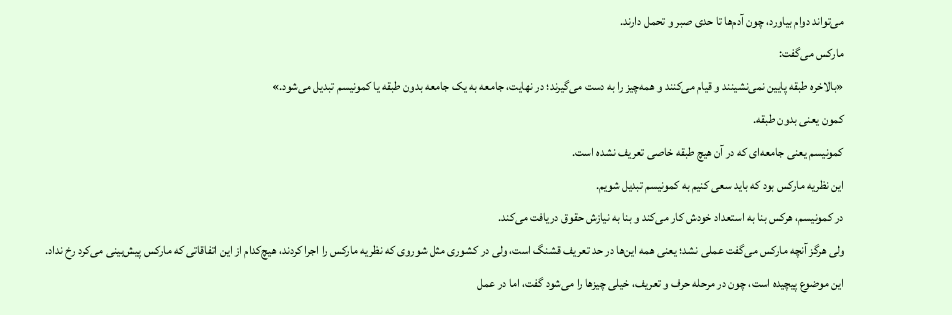می‌تواند دوام بیاورد، چون آدم‌ها تا حدی صبر و تحمل دارند.
مارکس می‌گفت:
«بالاخره طبقه پایین نمی‌نشینند و قیام می‌کنند و همه‌چیز را به دست می‌گیرند؛ در نهایت، جامعه به یک جامعه بدون طبقه یا کمونیسم تبدیل می‌شود.»
کمون یعنی بدون طبقه.
کمونیسم یعنی جامعه‌ای که در آن هیچ طبقه خاصی تعریف نشده است.
این نظریه مارکس بود که باید سعی کنیم به کمونیسم تبدیل شویم.
در کمونیسم، هرکس بنا به استعداد خودش کار می‌کند و بنا به نیازش حقوق دریافت می‌کند.
ولی هرگز آنچه مارکس می‌گفت عملی نشد؛ یعنی همه این‌ها در حد تعریف قشنگ است، ولی در کشوری مثل شوروی که نظریه مارکس را اجرا کردند، هیچ‌کدام از این اتفاقاتی که مارکس پیش‌بینی می‌کرد رخ نداد.
این موضوع پیچیده است، چون در مرحله حرف و تعریف، خیلی چیزها را می‌شود گفت، اما در عمل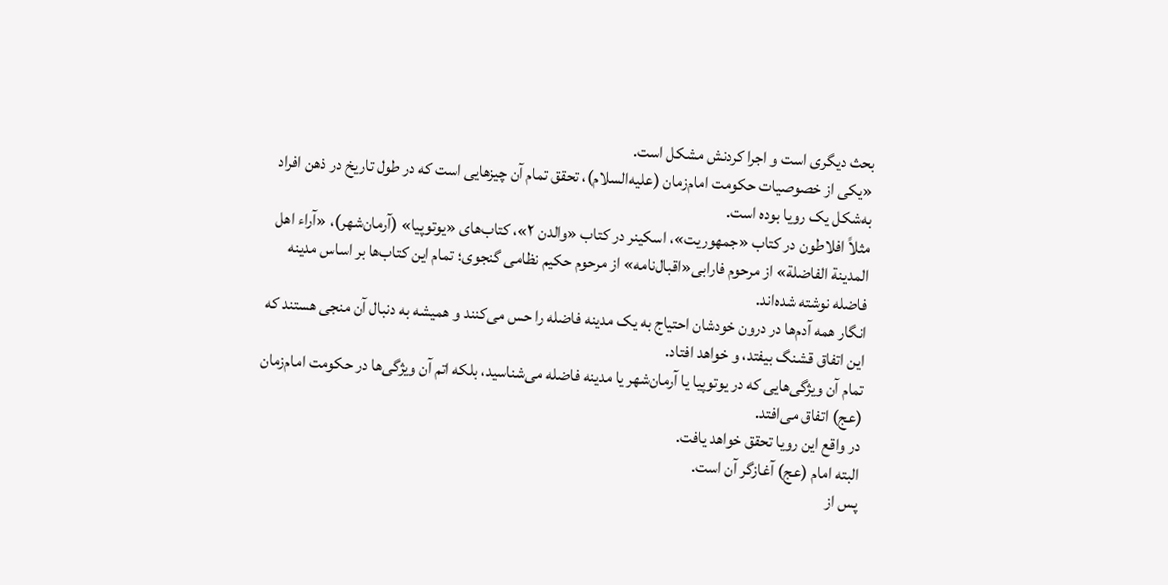بحث دیگری است و اجرا کردنش مشکل است.
«یکی از خصوصیات حکومت امام‌زمان (علیه‌السلام)، تحقق تمام آن چیزهایی است که در طول تاریخ در ذهن افراد به‌شکل یک رویا بوده است.
مثلاً افلاطون در کتاب «جمهوریت»، اسکینر در کتاب «والدن ۲»، کتاب‌های «یوتوپیا» (آرمان‌شهر)، «آراء اهل المدینة الفاضلة» از مرحوم فارابی«اقبال‌نامه» از مرحوم حکیم نظامی گنجوی؛ تمام این کتاب‌ها بر اساس مدینه فاضله نوشته شده‌اند.
انگار همه آدم‌ها در درون خودشان احتیاج به یک مدینه فاضله را حس می‌کنند و همیشه به دنبال آن منجی هستند که این اتفاق قشنگ بیفتد، و خواهد افتاد.
تمام آن ویژگی‌هایی که در یوتوپیا یا آرمان‌شهر یا مدینه فاضله می‌شناسید، بلکه اتم آن ویژگی‌ها در حکومت امام‌زمان (عج) اتفاق می‌افتد.
در واقع این رویا تحقق خواهد یافت.
البته امام (عج) آغازگر آن است.
پس از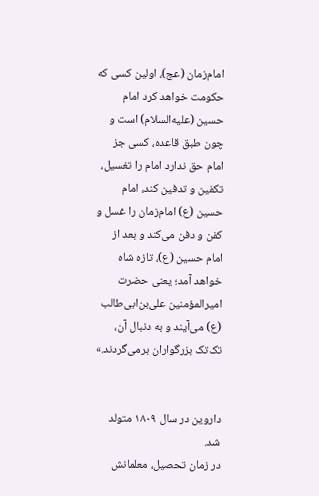امام‌زمان (عج)، اولین کسی که حکومت خواهد کرد امام حسین (علیه‌السلام) است و چون طبق قاعده، کسی جز امام حق ندارد امام را تغسیل، تکفین و تدفین کند، امام حسین (ع) امام‌زمان را غسل و کفن و دفن می‌کند و بعد از امام حسین (ع)، تازه شاه خواهد آمد؛ یعنی حضرت امیرالمؤمنین علی‌بن‌ابی‌طالب (ع) می‌آیند و به دنبال آن، تک‌تک بزرگواران برمی‌گردند.»


داروین در سال ۱۸۰۹ متولد شد.
در زمان تحصیل، معلمانش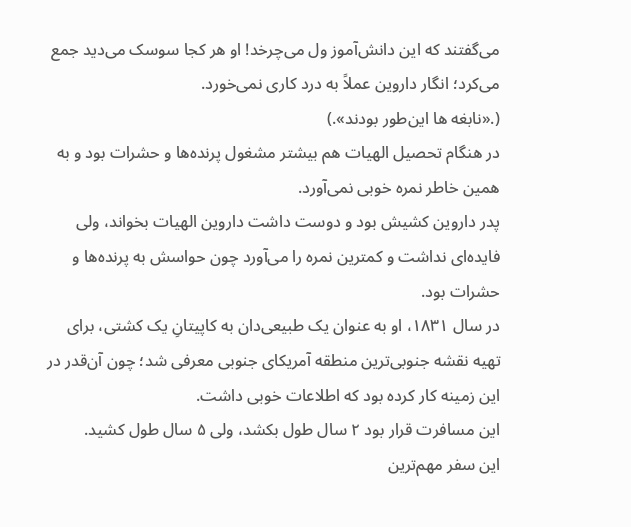می‌گفتند که این دانش‌آموز ول می‌چرخد! او هر کجا سوسک می‌دید جمع می‌کرد؛ انگار داروین عملاً به درد کاری نمی‌خورد.
(.«نابغه ها این‌طور بودند».)
در هنگام تحصیل الهیات هم بیشتر مشغول پرنده‌ها و حشرات بود و به همین خاطر نمره خوبی نمی‌آورد.
پدر داروین کشیش بود و دوست داشت داروین الهیات بخواند، ولی فایده‌ای نداشت و کمترین نمره را می‌آورد چون حواسش به پرنده‌ها و حشرات بود.
در سال ۱۸۳۱، او به عنوان یک طبیعی‌دان به کاپیتانِ یک کشتی، برای تهیه نقشه جنوبی‌ترین منطقه آمریکای جنوبی معرفی شد؛ چون آن‌قدر در این زمینه کار کرده بود که اطلاعات خوبی داشت.
این مسافرت قرار بود ۲ سال طول بکشد، ولی ۵ سال طول کشید.
این سفر مهم‌ترین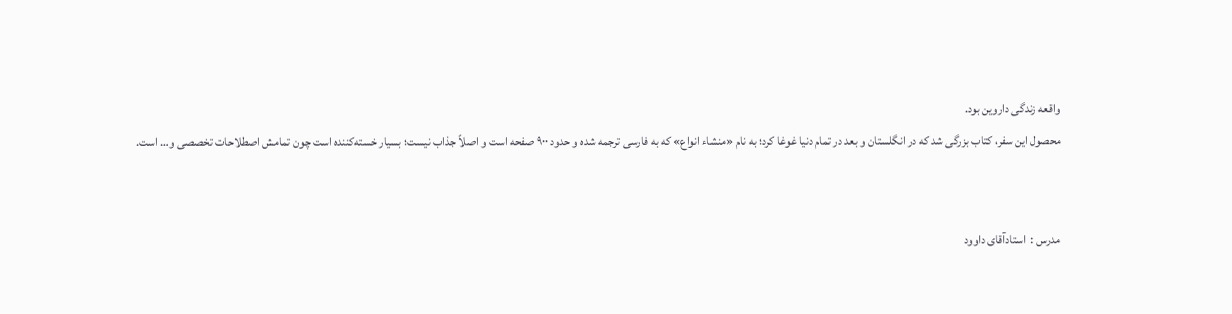واقعه زندگی داروین بود.
محصول این سفر، کتاب بزرگی شد که در انگلستان و بعد در تمام دنیا غوغا کرد؛ به نام «منشاء انواع» که به فارسی ترجمه شده و حدود ۹۰۰ صفحه است و اصلاً جذاب نیست؛ بسیار خسته‌کننده است چون تمامش اصطلاحات تخصصی و… است.


مدرس :  استادآقای داوود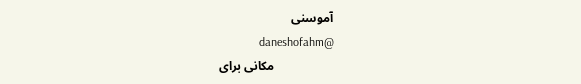آموسنی
                  daneshofahm@
                   مکانی برای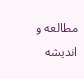مطالعه و اندیشه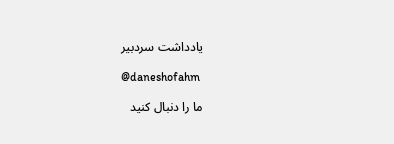یادداشت سردبیر

@daneshofahm

ما را دنبال کنید